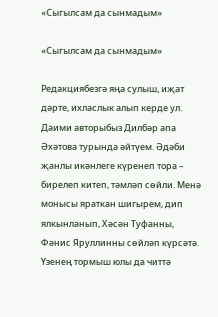«Сыгылсам да сынмадым»

«Сыгылсам да сынмадым»

Редакциябезгә яңа сулыш, иҗат дәрте, ихласлык алып керде ул. Даими авторыбыз Дилбәр апа Әхәтова турында әйтүем. Әдәби җанлы икәнлеге күренеп тора – бирелеп китеп, тәмләп сөйли. Менә монысы яраткан шигырем, дип ялкынланып, Хәсән Туфанны, Фәнис Яруллинны сөйләп күрсәтә. Үзенең тормыш юлы да читтә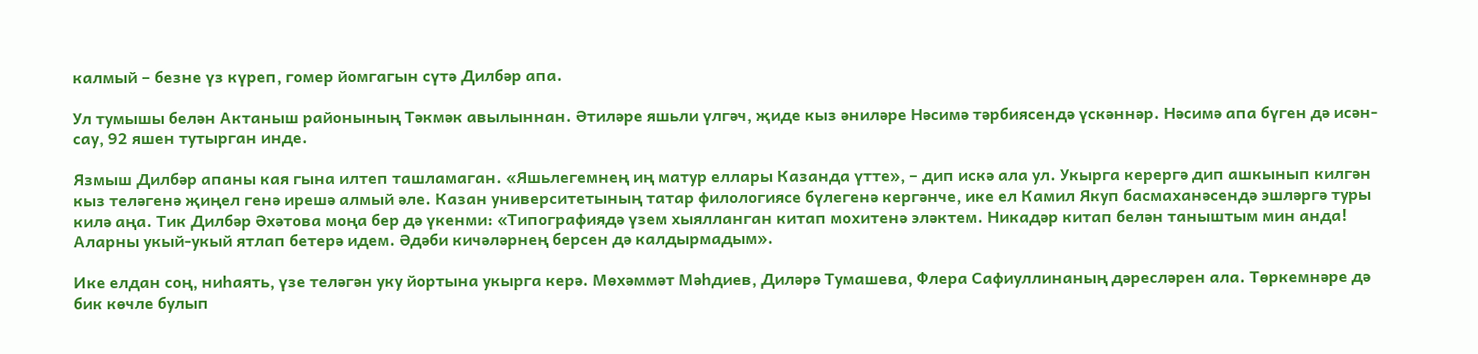калмый – безне үз күреп, гомер йомгагын сүтә Дилбәр апа.

Ул тумышы белән Актаныш районының Тәкмәк авылыннан. Әтиләре яшьли үлгәч, җиде кыз әниләре Нәсимә тәрбиясендә үскәннәр. Нәсимә апа бүген дә исән-сау, 92 яшен тутырган инде.

Язмыш Дилбәр апаны кая гына илтеп ташламаган. «Яшьлегемнең иң матур еллары Казанда үтте», – дип искә ала ул. Укырга керергә дип ашкынып килгән кыз теләгенә җиңел генә ирешә алмый әле. Казан университетының татар филологиясе бүлегенә кергәнче, ике ел Камил Якуп басмаханәсендә эшләргә туры килә аңа. Тик Дилбәр Әхәтова моңа бер дә үкенми: «Типографиядә үзем хыялланган китап мохитенә эләктем. Никадәр китап белән таныштым мин анда! Аларны укый-укый ятлап бетерә идем. Әдәби кичәләрнең берсен дә калдырмадым».

Ике елдан соң, ниһаять, үзе теләгән уку йортына укырга керә. Мөхәммәт Мәһдиев, Диләрә Тумашева, Флера Сафиуллинаның дәресләрен ала. Төркемнәре дә бик көчле булып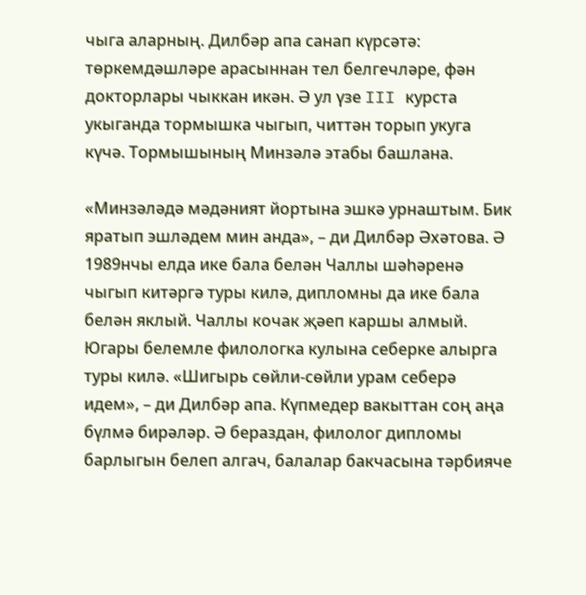чыга аларның. Дилбәр апа санап күрсәтә: төркемдәшләре арасыннан тел белгечләре, фән докторлары чыккан икән. Ә ул үзе III курста укыганда тормышка чыгып, читтән торып укуга күчә. Тормышының Минзәлә этабы башлана.

«Минзәләдә мәдәният йортына эшкә урнаштым. Бик яратып эшләдем мин анда», – ди Дилбәр Әхәтова. Ә 1989нчы елда ике бала белән Чаллы шәһәренә чыгып китәргә туры килә, дипломны да ике бала белән яклый. Чаллы кочак җәеп каршы алмый. Югары белемле филологка кулына себерке алырга туры килә. «Шигырь сөйли-сөйли урам себерә идем», – ди Дилбәр апа. Күпмедер вакыттан соң аңа бүлмә бирәләр. Ә бераздан, филолог дипломы барлыгын белеп алгач, балалар бакчасына тәрбияче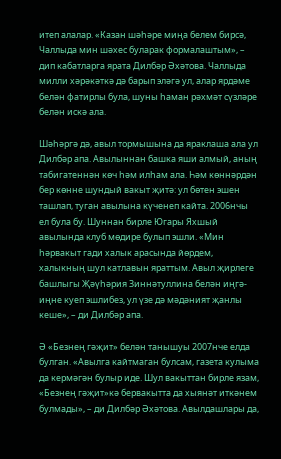итеп алалар. «Казан шәһәре миңа белем бирсә, Чаллыда мин шәхес буларак формалаштым», – дип кабатларга ярата Дилбәр Әхәтова. Чаллыда милли хәрәкәткә дә барып эләгә ул, алар ярдәме белән фатирлы була, шуны һаман рәхмәт сүзләре белән искә ала.

Шәһәргә дә, авыл тормышына да яраклаша ала ул Дилбәр апа. Авылыннан башка яши алмый, аның табигатеннән көч һәм илһам ала. Һәм көннәрдән бер көнне шундый вакыт җитә: ул бөтен эшен ташлап, туган авылына күченеп кайта. 2006нчы ел була бу. Шуннан бирле Югары Яхшый авылында клуб мөдире булып эшли. «Мин һәрвакыт гади халык арасында йөрдем, халыкның шул катлавын яраттым. Авыл җирлеге башлыгы Җәүһәрия Зиннәтуллина белән иңгә-иңне куеп эшлибез, ул үзе дә мәдәният җанлы кеше», – ди Дилбәр апа.

Ә «Безнең гәҗит» белән танышуы 2007нче елда булган. «Авылга кайтмаган булсам, газета кулыма да кермәгән булыр иде. Шул вакыттан бирле язам, «Безнең гәҗит»кә бервакытта да хыянәт иткәнем булмады», – ди Дилбәр Әхәтова. Авылдашлары да,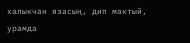халыкчан язасың, дип мактый, урамда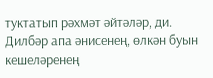туктатып рәхмәт әйтәләр, ди. Дилбәр апа әнисенең, өлкән буын кешеләренең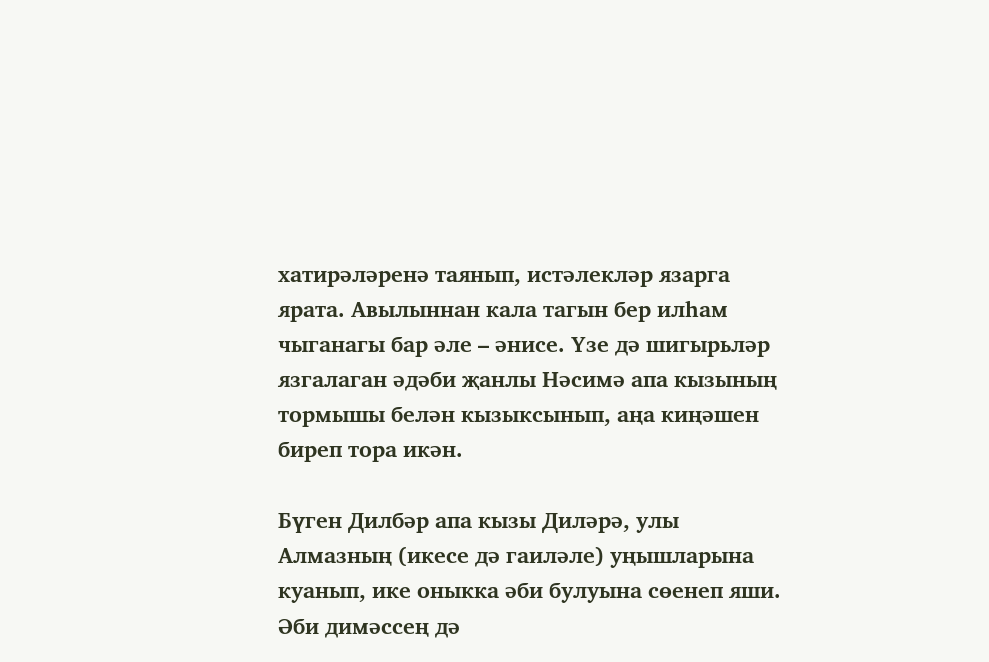хатирәләренә таянып, истәлекләр язарга ярата. Авылыннан кала тагын бер илһам чыганагы бар әле – әнисе. Үзе дә шигырьләр язгалаган әдәби җанлы Нәсимә апа кызының тормышы белән кызыксынып, аңа киңәшен биреп тора икән.

Бүген Дилбәр апа кызы Диләрә, улы Алмазның (икесе дә гаиләле) уңышларына куанып, ике оныкка әби булуына сөенеп яши. Әби димәссең дә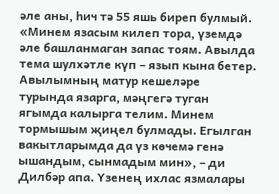әле аны, һич тә 55 яшь биреп булмый. «Минем язасым килеп тора, үземдә әле башланмаган запас тоям. Авылда тема шулхәтле күп – язып кына бетер. Авылымның матур кешеләре турында язарга, мәңгегә туган ягымда калырга телим. Минем тормышым җиңел булмады. Егылган вакытларымда да үз көчемә генә ышандым, сынмадым мин», – ди Дилбәр апа. Үзенең ихлас язмалары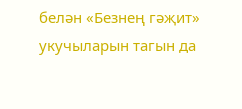белән «Безнең гәҗит» укучыларын тагын да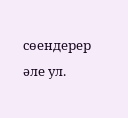сөендерер әле ул.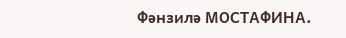Фәнзилә МОСТАФИНА.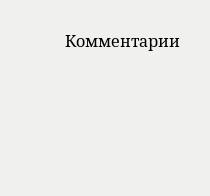Комментарии